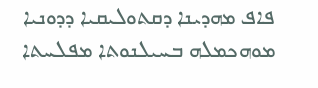ܦܐܦ ܡܗܕܝܢܐ ܕܩܬܘܠܝܩܝܐ ܕܕܘܢܝܐ ܡܘܗܟܡܠܗ ܒܚܝܠܢܘܬܐ ܡܦܠܚܬܐ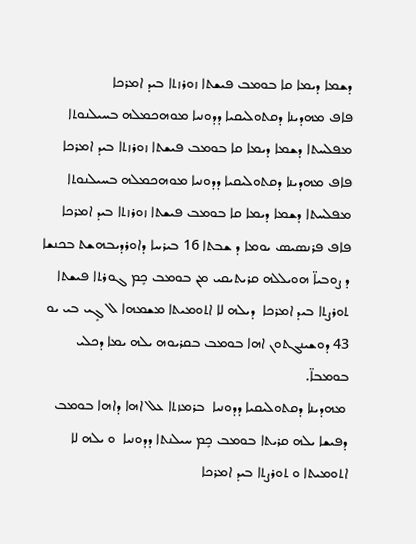ܕܫܡܐ ܕܝܡܐ ܩܐ ܒܘܡܒ ܦܝܫܬܐ ܙܘܪܙܬܐ ܒܝܕ ܐܡܪܟܐ
ܦܐܦ ܡܗܕܝܢܐ ܕܩܬܘܠܝܩܝܐ ܕܕܘܢܝܐ ܡܘܗܟܡܠܗ ܒܚܝܠܢܘܬܐ ܡܦܠܚܬܐ ܕܫܡܐ ܕܝܡܐ ܩܐ ܒܘܡܒ ܦܝܫܬܐ ܙܘܪܙܬܐ ܒܝܕ ܐܡܪܟܐ
ܦܐܦ ܡܗܕܝܢܐ ܕܩܬܘܠܝܩܝܐ ܕܕܘܢܝܐ ܡܘܗܟܡܠܗ ܒܚܝܠܢܘܬܐ ܡܦܠܚܬܐ ܕܫܡܐ ܕܝܡܐ ܩܐ ܒܘܡܒ ܦܝܫܬܐ ܙܘܪܙܬܐ ܒܝܕ ܐܡܪܟܐ
ܦܐܦ ܦܪܢܣܝܣ ܝܘܡܐ ܕ ܫܒܬܐ 16 ܒܝܪܚܐ ܕܐܘܪܕܝܒܗܫܬ ܒܟܢܫܐ ܕ ܨܘܒܝܐ̈ ܗܘܝܠܠܗ ܩܪܝܬܝܩܝ ܡܢ ܒܘܡܒ ܟܻܡ ܓܘܪܬܐ ܦܝܫܬܐ ܬܘܪܨܬܐ ܒܝܕ ܐܡܪܟܐ  ܕܝܠܗ ܠܐ ܐܬܘܡܝܬܐ ܡܫܡܗܐ ܠ ܓܻܝ ܒܝ ܝܘ 43 ܕܘܫܝܢܓܬܘܢ ܐܗܐ ܒܘܡܒ ܒܩܪܝܘܗ ܝܠܗ ܝܡܐ ܕܟܠܝ ܒܘܡܒܐ̈.
 ܡܗܕܝܢܐ ܕܩܬܘܠܝܩܝܐ ܕܕܘܢܝܐ  ܒܪܡܙܬܐ ܥܠ ܐܗܐ ܕܐܗܐ ܒܘܡܒ ܕܦܝܫܐ ܝܠܗ ܩܪܝܬܐ ܒܘܡܒ ܟܻܡ ܚܝܠܢܬܐ ܕܕܘܢܝܐ  ܘ ܝܠܗ ܠܐ ܐܬܘܡܝܬܐ ܘ ܬܘܪܨܬܐ ܒܝܕ ܐܡܪܟܐ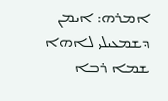ܐܡܪܗ: ܐܝܡܢ ܕܫܡܥܝܠܝ ܠܐܗܐ ܫܡܐ ܪܒܐ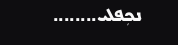ܢܟܼܦܠܝ........